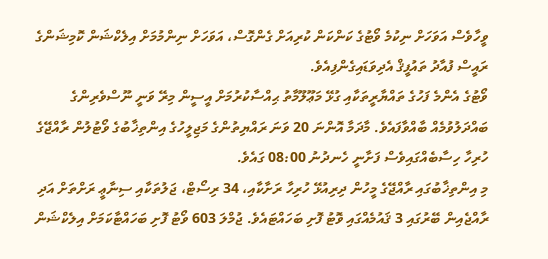ވީހާވެސް އަވަހަށް ނިކުމެ ވޯޓުގެ ކަންކަން ކުރިއަށް ގެންގޮސް، އަވަހަށް ނިންމުމަށް އިލެކްޝަން ކޮމިޝަންގެ ރައީސް ފުއާދު ތައުފީޤް އެދިވަޑައިގެންފިއެވެ.
ވޯޓުގެ އެންމެ ފަހުގެ ތައްޔާރީތަކާއި ގުޅޭ މަޢޫލޫމާތު ޙިއްސާކުރުމަށް އީސީން މިރޭ ވަނީ ނޫސްވެރިންގެ ބައްދަލުވުމެއް ބާއްވާފައެވެ. މާދަމާ އޮންނަ 20 ވަނަ ރައްޔިތުންގެ މަޖިލީހުގެ އިންތިޚާބުގެ ވޯޓުލުން ރާއްޖޭގެ ހުރިހާ ހިސާބެއްގައިވެސް ފަށާނީ ހެނދުނު 08:00 ގައެވެ.
މި އިންތިޚާބުގައި ރާއްޖޭގެ މީހުން ދިރިއުޅޭ ހުރިހާ ރަށާކާއި، 34 ރިސޯޓް، ޖަލުތަކާއި ސިނާޢީ ރަށްތަށް އަދި ރާއްޖެއިން ބޭރުގައި 3 ޤައުމެއްގައި ވޮޓު ފޮށި ބަހައްޓައެވެ. ޖުމްލަ 603 ވޯޓު ފޮށި ބަހައްޓާކަމަށް އިލެކްޝަން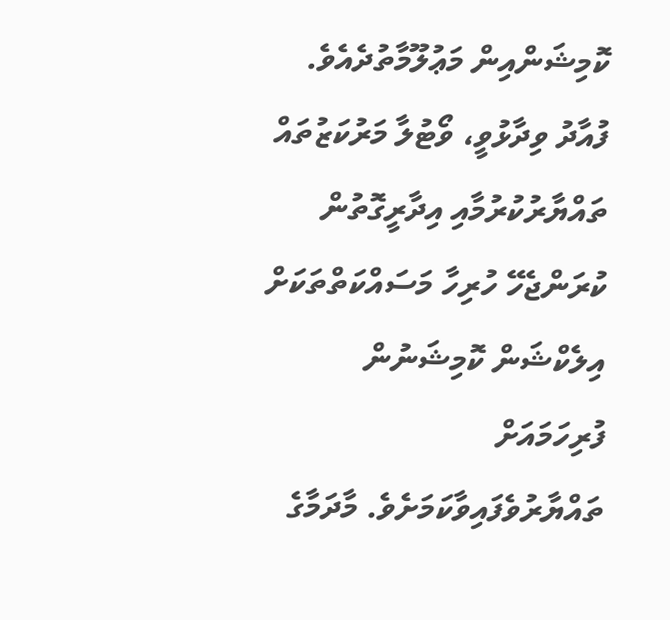ކޮމިޝަންއިން މަޢުލޫމާތުދެއެވެ.
ފުއާދު ވިދާޅުވީ، ވޯޓުލާ މަރުކަޒުތައް ތައްޔާރުކުރުމާއި އިދާރީގޮތުން ކުރަންޖެހޭ ހުރިހާ މަސައްކަތްތަކަށް އިލެކްޝަން ކޮމިޝަނުން ފުރިހަމައަށް ތައްޔާރުވެފައިވާކަމަށެވެ. މާދަމާގެ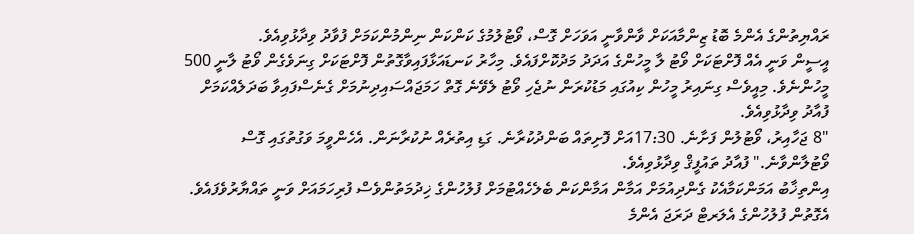ރައްޔިތުންގެ އެންމެ ބޮޑު ޒިންމާއަކަށް ވާންވާނީ އަވަހަށް ގޮސް، ވޯޓުލުމުގެ ކަންކަން ނިންމުންކަމަށް ފުވާދު ވިދާޅުވިއެވެ.
އީސީން ވަނީ އެއް ފޮށްޓަކަށް ވޯޓު ލާ މީހުންގެ އަދަދު މަދުކޮށްފައެވެ. މިހާރު ކަނޑައަޅާފައިވާގޮތުން ފޮށްޓަކަށް ގިނަވެގެން ވޯޓު ލާނީ 500 މީހުންނެވެ. މިއީވެސް ގިނައިރު މީހުން ކިއުގައި މަޑުކުރަން ނުޖެހި ވޯޓު ލެވޭނެ ގޮތް ހަމަޖައްސައިދިނުމަށް ގެނެސްފައިވާ ބަދަލެއްކަމަށް ފުއާދު ވިދާޅުވިއެވެ.
"8 ޖަހާއިރު، ވޯޓުލުން ފަށާނެ. 17:30އަށް ފޮށިތައް ބަންދުކުރާނެ. ގަޑި އިތުރެއް ނުކުރާނަން. އެހެންވީމަ ވަގުތުގައި ގޮސް ވޯޓުލާންވާނެ." ފުއާދު ތައުފީޤް ވިދާޅުވިއެވެ.
އިންތިޚާބު އަމަންކަމާއެކު ގެންދިއުމަށް އަމާން އަމާންކަން ބެލެހެއްޓުމަށް ފުލުހުންގެ ޚިދުމަތުންވެސް ފުރިހަމައަށް ވަނީ ތައްޔާރުވެފައެވެ. އެގޮތުން ފުލުހުންގެ އެލަރޓް ދަރަޖަ އެންމެ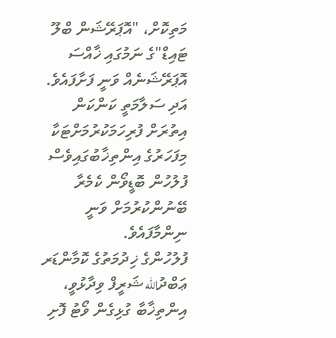މަތިކޮށް، "އޮޕަރޭޝަން ބްލޫ ޓައިޑް"ގެ ނަމުގައި ޚާއްސަ އޮޕަރޭޝަނެއް ވަނީ ފަށާފައެވެ. އަދި ސަލާމަތީ ކަންކަން އިތުރަށް ފުރިހަމަކުރުމަށްޓަކާ މިފަހަރުގެ އިންތިޚާބުގައިވެސް ފުލުހުން ބޮޑީވޯން ކެމެރާ ބޭނުންކުރުމަށް ވަނީ ނިންމާފައެވެ.
ފުލުހުންގެ ޚިދުމަތުގެ ކޮމާންޑަރ ޢަބްދުالله ޝަރީފް ވިދާޅުވީ، އިންތިޚާބާ ގުޅިގެން ވޯޓު ފޮށި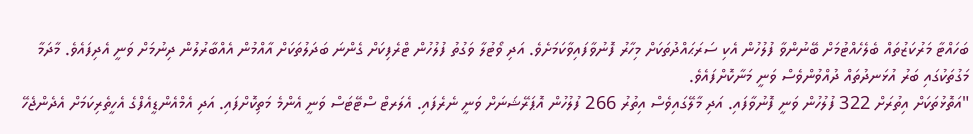ބަހައްޓާ މަރުކަޒުތައް ބެލެހެއްޓުމަށް ބޭނުންވާ ފުލުހުން އެކި ސަރަޙައްދުތަކަށް މިހާރު ފޮނުވާފައިވާކަމަށެވެ. އަދި ވޯޓުލާ ވަގުތު ފުލުހުން ޓްރެފިކަށް ގެންނަ ބަދަލުތަކަށް އާއްމުން އެއްބާރުލުން ދިނުމަށް ވަނީ އެދިފައެވެ. މާދަމާ މަގުތަކުގައި ބަރު އުޅަނދުތައް ދުއްވުންވެސް ވަނީ މަނާކޮށްފައެވެ.
"އަތޮޅުތަކަށް އިތުރަށް 322 ފުލުހުން ވަނީ ފޮނުވާފައި. އަދި މާލޭގައިވެސް އިތުރު 266 ފުލުހުން އޮޕަރޭޝަނަށް ވަނީ ނެރެފައި. އެލަރޓް ސްޓޭޓަސް ވަނީ އެންމެ މަތިކޮށްފައި. އަދި އެމްއެންޑީއެފްގެ އެހީތެރިކަމަށް އެދެންޖެހޭ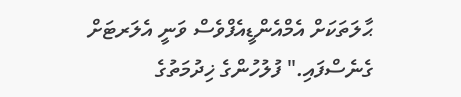ޙާލަތަކަށް އެމްއެންޑީއެފްވެސް ވަނީ އެލަރޓަށް ގެނެސްފައި." ފުލުހުންގެ ޚިދުމަތުގެ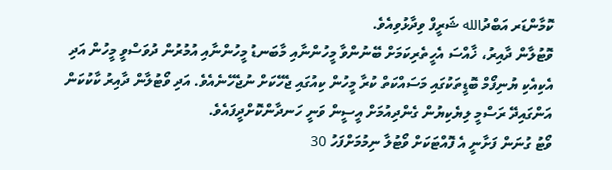ކޮމާންޑަރ އަބްދުالله ޝަރީފް ވިދާޅުވިއެވެ.
ވޮޓުލާން ދާއިރު، ޚާއްސަ އެހީތެރިކަމަށް ބޭނުންވާ މީހުންނާއި މާބަނޑު މީހުންނާއި އުމުރުން ދުވަސްވީ މީހުން އަދި އެކިއެކި ޔުނިފޯމް ބޮޑީތަކުގައި މަސައްކަތް ކުރާ މީހުން ކިއުގައި ޖެހޭކަށް ނުޖެހޭނެއެވެ. އަދި ވޯޓުލާން ދާއިރު ކާކުކަން އަންގައިދޭ ރަސްމީ ލިޔެކިޔުން ގެންދިއުމަށް އީސީން ވަނީ ހަނދާންކޮށްދީފައެވެ.
ވޯޓު ގުނަން ފަށާނީ އެ ފޮއްޓަކަށް ވޯޓުލާ ނިމުމަށްފަހު 30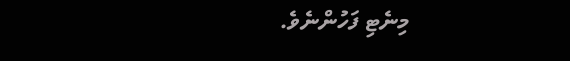މިނެޓި ފަހުންނެވެ.